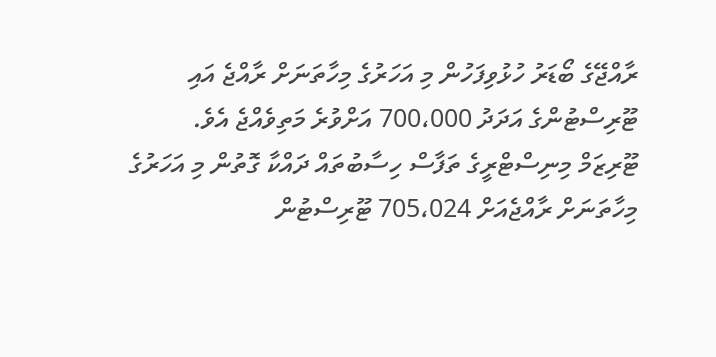ރާއްޖޭގެ ބޯޑަރު ހުޅުވިފަހުން މި އަހަރުގެ މިހާތަނަށް ރާއްޖެ އައި ޓޫރިސްޓުންގެ އަދަދު 700،000 އަށްވުރެ މަތިވެއްޖެ އެވެ.
ޓޫރިޒަމް މިނިސްޓްރީގެ ތަފާސް ހިސާބުތައް ދައްކާ ގޮތުން މި އަހަރުގެ މިހާތަނަށް ރާއްޖެއަށް 705،024 ޓޫރިސްޓުން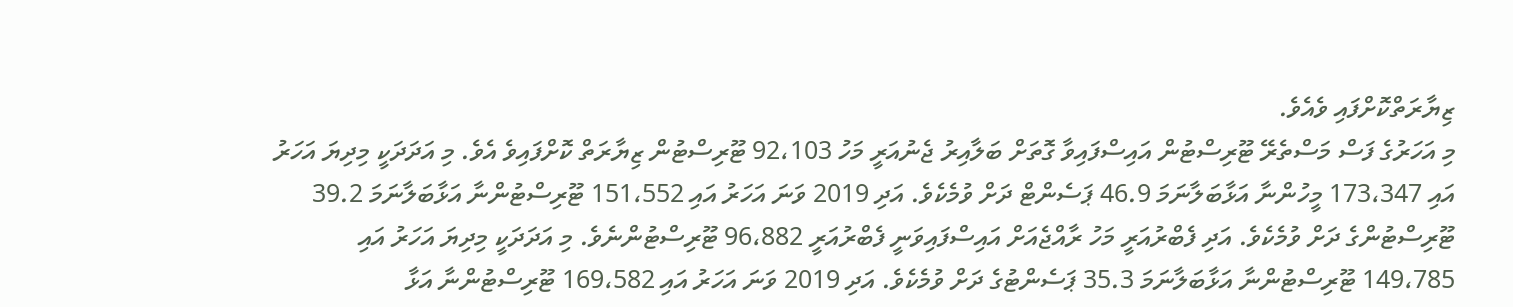ޒިޔާރަތްކޮށްފައި ވެއެވެ.
މި އަހަރުގެ ފަސް މަސްތެރޭ ޓޫރިސްޓުން އައިސްފައިވާ ގޮތަށް ބަލާއިރު ޖެނުއަރީ މަހު 92،103 ޓޫރިސްޓުން ޒިޔާރަތް ކޮށްފައިވެ އެވެ. މި އަދަދަކީ މިދިޔަ އަހަރު އައި 173،347 މީހުންނާ އަޅާބަލާނަމަ 46.9 ޕަސެންޓް ދަށް ވުމެކެވެ. އަދި 2019 ވަނަ އަހަރު އައި 151،552 ޓޫރިސްޓުންނާ އަޅާބަލާނަމަ 39.2 ޓޫރިސްޓުންގެ ދަށް ވުމެކެވެ. އަދި ފެބްރުއަރީ މަހު ރާއްޖެއަށް އައިސްފައިވަނީ ފެބްރުއަރީ 96،882 ޓޫރިސްޓުންނެވެ. މި އަދަދަކީ މިދިޔަ އަހަރު އައި 149،785 ޓޫރިސްޓުންނާ އަޅާބަލާނަމަ 35.3 ޕަސެންޓުގެ ދަށް ވުމެކެވެ. އަދި 2019 ވަނަ އަހަރު އައި 169،582 ޓޫރިސްޓުންނާ އަޅާ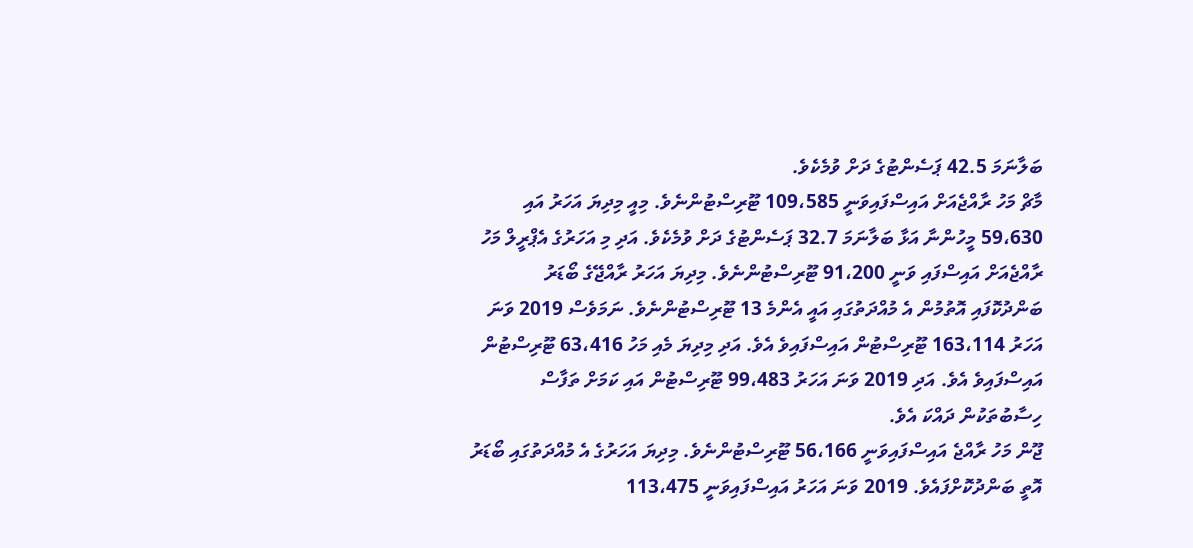ބަލާނަމަ 42.5 ޕަސެންޓުގެ ދަށް ވުމެކެވެ.
މާޗް މަހު ރާއްޖެއަށް އައިސްފައިވަނީ 109،585 ޓޫރިސްޓުންނެވެ. މިއީ މިދިޔަ އަހަރު އައި 59،630 މީހުންނާ އަޅާ ބަލާނަމަ 32.7 ޕަސެންޓުގެ ދަށް ވުމެކެވެ. އަދި މި އަހަރުގެ އެޕްރީލް މަހު ރާއްޖެއަށް އައިސްފައި ވަނީ 91،200 ޓޫރިސްޓުންނެވެ. މިދިޔަ އަހަރު ރާއްޖޭގެ ބޯޑަރު ބަންދުކޮފައި އޮތުމުން އެ މުއްދަތުގައި އައީ އެންމެ 13 ޓޫރިސްޓުންނެވެ. ނަމަވެސް 2019 ވަނަ އަހަރު 163،114 ޓޫރިސްޓުން އައިސްފައިވެ އެވެ. އަދި މިދިޔަ މެއި މަހު 63،416 ޓޫރިސްޓުން އައިސްފައިވެ އެވެ. އަދި 2019 ވަނަ އަހަރު 99،483 ޓޫރިސްޓުން އައި ކަމަށް ތަފާސް ހިސާބުތަކުން ދައްކަ އެވެ.
ޖޫން މަހު ރާއްޖެ އައިސްފައިވަނީ 56،166 ޓޫރިސްޓުންނެވެ. މިދިޔަ އަހަރުގެ އެ މުއްދަތުގައި ބޯޑަރު އޮތީ ބަންދުކޮށްފައެވެ. 2019 ވަނަ އަހަރު އައިސްފައިވަނީ 113،475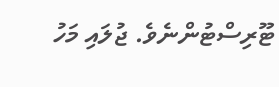ޓޫރިސްޓުންނެވެ. ޖުލައި މަހު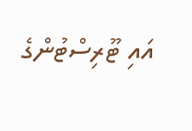އައި ޓޫރިސްޓުންގެ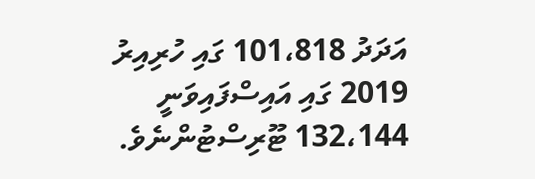އަދަދު 101،818 ގައި ހުރިއިރު 2019 ގައި އައިސްފައިވަނީ 132،144 ޓޫރިސްޓުންނެވެ.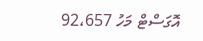އޮގަސްޓް މަހު 92،657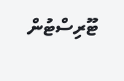ޓޫރިސްޓުން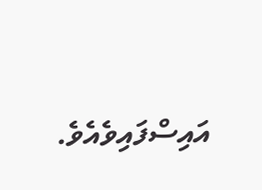އައިސްފައިވެއެވެ.